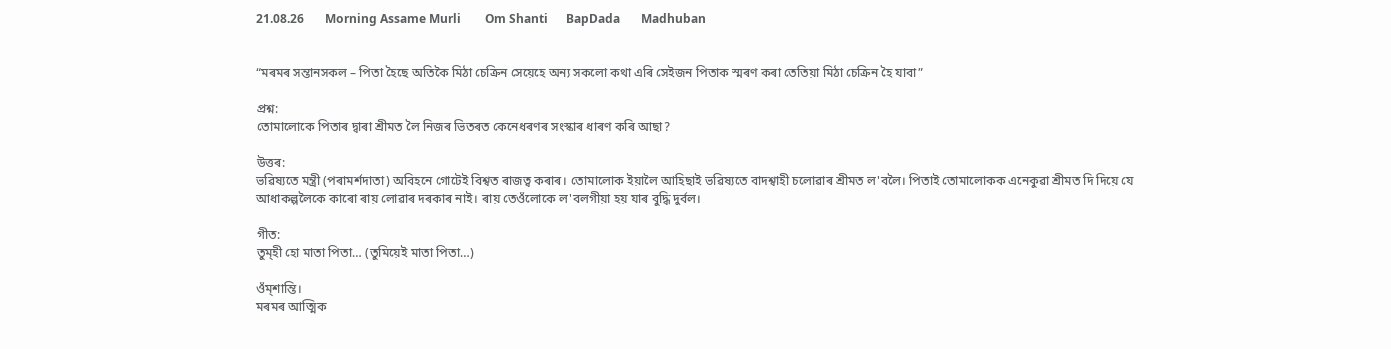21.08.26       Morning Assame Murli        Om Shanti      BapDada       Madhuban


“মৰমৰ সন্তানসকল – পিতা হৈছে অতিকৈ মিঠা চেক্ৰিন সেয়েহে অন্য সকলো কথা এৰি সেইজন পিতাক স্মৰণ কৰা তেতিয়া মিঠা চেক্ৰিন হৈ যাবা”

প্ৰশ্ন:
তোমালোকে পিতাৰ দ্বাৰা শ্ৰীমত লৈ নিজৰ ভিতৰত কেনেধৰণৰ সংস্কাৰ ধাৰণ কৰি আছা?

উত্তৰ:
ভৱিষ্যতে মন্ত্ৰী (পৰামৰ্শদাতা) অবিহনে গোটেই বিশ্বত ৰাজত্ব কৰাৰ। তোমালোক ইয়ালৈ আহিছাই ভৱিষ্যতে বাদশ্বাহী চলোৱাৰ শ্ৰীমত ল'বলৈ। পিতাই তোমালোকক এনেকুৱা শ্ৰীমত দি দিয়ে যে আধাকল্পলৈকে কাৰো ৰায় লোৱাৰ দৰকাৰ নাই। ৰায় তেওঁলোকে ল'বলগীয়া হয় যাৰ বুদ্ধি দুৰ্বল।

গীত:
তুম্‌হী হো মাতা পিতা… (তুমিয়েই মাতা পিতা…)

ওঁম্শান্তি।
মৰমৰ আত্মিক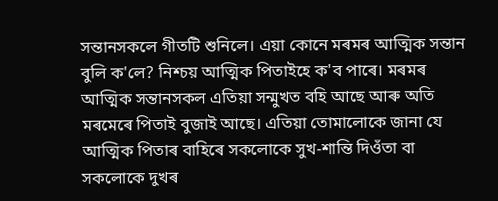সন্তানসকলে গীতটি শুনিলে। এয়া কোনে মৰমৰ আত্মিক সন্তান বুলি ক'লে? নিশ্চয় আত্মিক পিতাইহে ক'ব পাৰে। মৰমৰ আত্মিক সন্তানসকল এতিয়া সন্মুখত বহি আছে আৰু অতি মৰমেৰে পিতাই বুজাই আছে। এতিয়া তোমালোকে জানা যে আত্মিক পিতাৰ বাহিৰে সকলোকে সুখ-শান্তি দিওঁতা বা সকলোকে দুখৰ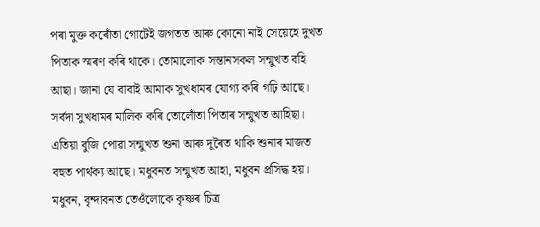পৰা মুক্ত কৰোঁতা গোটেই জগতত আৰু কোনো নাই সেয়েহে দুখত পিতাক স্মৰণ কৰি থাকে। তোমালোক সন্তানসকল সন্মুখত বহি আছা। জানা যে বাবাই আমাক সুখধামৰ যোগ্য কৰি গঢ়ি আছে। সৰ্বদা সুখধামৰ মালিক কৰি তোলোঁতা পিতাৰ সন্মুখত আহিছা। এতিয়া বুজি পোৱা সন্মুখত শুনা আৰু দূৰৈত থাকি শুনাৰ মাজত বহুত পাৰ্থক্য আছে। মধুবনত সন্মুখত আহা, মধুবন প্ৰসিদ্ধ হয়। মধুবন, বৃন্দাবনত তেওঁলোকে কৃষ্ণৰ চিত্ৰ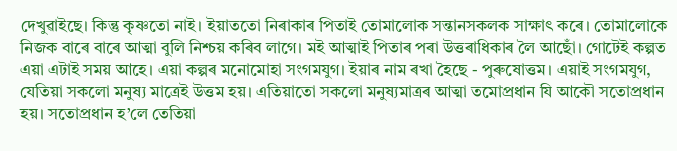দেখুৱাইছে। কিন্তু কৃষ্ণতো নাই। ইয়াততো নিৰাকাৰ পিতাই তোমালোক সন্তানসকলক সাক্ষাৎ কৰে। তোমালোকে নিজক বাৰে বাৰে আত্মা বুলি নিশ্চয় কৰিব লাগে। মই আত্মাই পিতাৰ পৰা উত্তৰাধিকাৰ লৈ আছোঁ। গোটেই কল্পত এয়া এটাই সময় আহে। এয়া কল্পৰ মনোমোহা সংগমযুগ। ইয়াৰ নাম ৰখা হৈছে - পুৰুষোত্তম। এয়াই সংগমযুগ, যেতিয়া সকলো মনুষ্য মাত্ৰেই উত্তম হয়। এতিয়াতো সকলো মনুষ্যমাত্ৰৰ আত্মা তমোপ্ৰধান যি আকৌ সতোপ্ৰধান হয়। সতোপ্ৰধান হ’লে তেতিয়া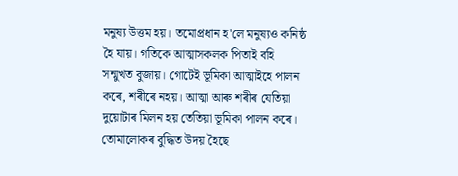মনুষ্য উত্তম হয়। তমোপ্ৰধান হ'লে মনুষ্যও কনিষ্ঠ হৈ যায়। গতিকে আত্মাসকলক পিতাই বহি সন্মুখত বুজায়। গোটেই ভূমিকা আত্মাইহে পালন কৰে, শৰীৰে নহয়। আত্মা আৰু শৰীৰ যেতিয়া দুয়োটাৰ মিলন হয় তেতিয়া ভূমিকা পালন কৰে। তোমালোকৰ বুদ্ধিত উদয় হৈছে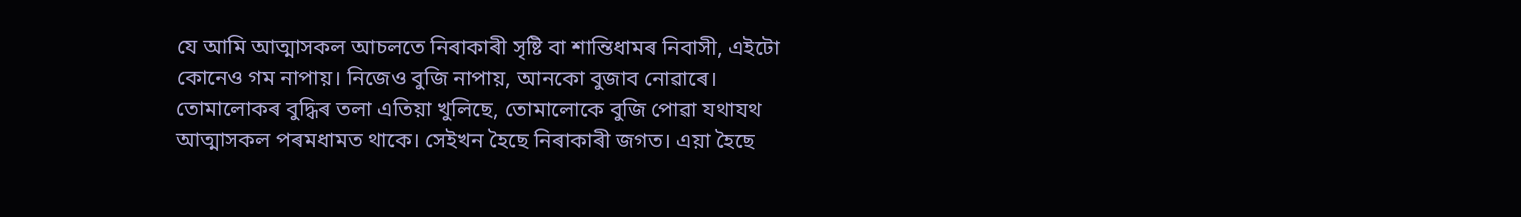যে আমি আত্মাসকল আচলতে নিৰাকাৰী সৃষ্টি বা শান্তিধামৰ নিবাসী, এইটো কোনেও গম নাপায়। নিজেও বুজি নাপায়, আনকো বুজাব নোৱাৰে। তোমালোকৰ বুদ্ধিৰ তলা এতিয়া খুলিছে, তোমালোকে বুজি পোৱা যথাযথ আত্মাসকল পৰমধামত থাকে। সেইখন হৈছে নিৰাকাৰী জগত। এয়া হৈছে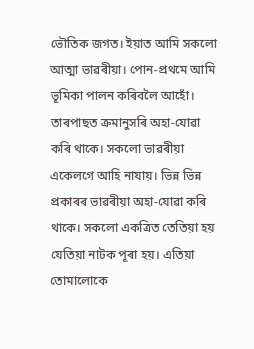ভৌতিক জগত। ইয়াত আমি সকলো আত্মা ভাৱৰীয়া। পোন-প্ৰথমে আমি ভূমিকা পালন কৰিবলৈ আহোঁ। তাৰপাছত ক্ৰমানুসৰি অহা-যোৱা কৰি থাকে। সকলো ভাৱৰীয়া একেলগে আহি নাযায়। ভিন্ন ভিন্ন প্ৰকাৰৰ ভাৱৰীয়া অহা-যোৱা কৰি থাকে। সকলো একত্ৰিত তেতিয়া হয় যেতিয়া নাটক পূৰা হয়। এতিয়া তোমালোকে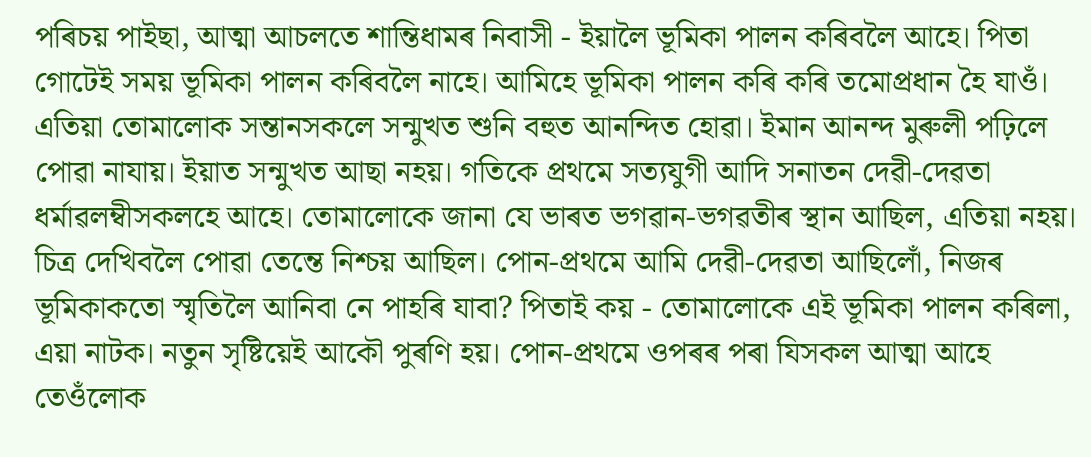পৰিচয় পাইছা, আত্মা আচলতে শান্তিধামৰ নিবাসী - ইয়ালৈ ভূমিকা পালন কৰিবলৈ আহে। পিতা গোটেই সময় ভূমিকা পালন কৰিবলৈ নাহে। আমিহে ভূমিকা পালন কৰি কৰি তমোপ্ৰধান হৈ যাওঁ। এতিয়া তোমালোক সন্তানসকলে সন্মুখত শুনি বহুত আনন্দিত হোৱা। ইমান আনন্দ মুৰুলী পঢ়িলে পোৱা নাযায়। ইয়াত সন্মুখত আছা নহয়। গতিকে প্ৰথমে সত্যযুগী আদি সনাতন দেৱী-দেৱতা ধৰ্মাৱলম্বীসকলহে আহে। তোমালোকে জানা যে ভাৰত ভগৱান-ভগৱতীৰ স্থান আছিল, এতিয়া নহয়। চিত্ৰ দেখিবলৈ পোৱা তেন্তে নিশ্চয় আছিল। পোন-প্ৰথমে আমি দেৱী-দেৱতা আছিলোঁ, নিজৰ ভূমিকাকতো স্মৃতিলৈ আনিবা নে পাহৰি যাবা? পিতাই কয় - তোমালোকে এই ভূমিকা পালন কৰিলা, এয়া নাটক। নতুন সৃষ্টিয়েই আকৌ পুৰণি হয়। পোন-প্ৰথমে ওপৰৰ পৰা যিসকল আত্মা আহে তেওঁলোক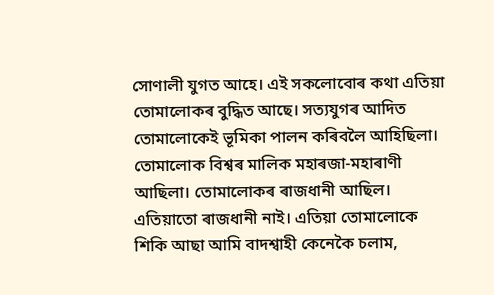সোণালী যুগত আহে। এই সকলোবোৰ কথা এতিয়া তোমালোকৰ বুদ্ধিত আছে। সত্যযুগৰ আদিত তোমালোকেই ভূমিকা পালন কৰিবলৈ আহিছিলা। তোমালোক বিশ্বৰ মালিক মহাৰজা-মহাৰাণী আছিলা। তোমালোকৰ ৰাজধানী আছিল। এতিয়াতো ৰাজধানী নাই। এতিয়া তোমালোকে শিকি আছা আমি বাদশ্বাহী কেনেকৈ চলাম,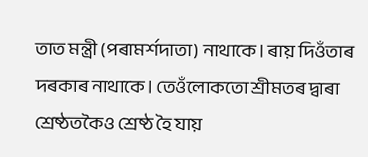তাত মন্ত্ৰী (পৰামৰ্শদাতা) নাথাকে। ৰায় দিওঁতাৰ দৰকাৰ নাথাকে। তেওঁলোকতো শ্ৰীমতৰ দ্বাৰা শ্ৰেষ্ঠতকৈও শ্ৰেষ্ঠ হৈ যায়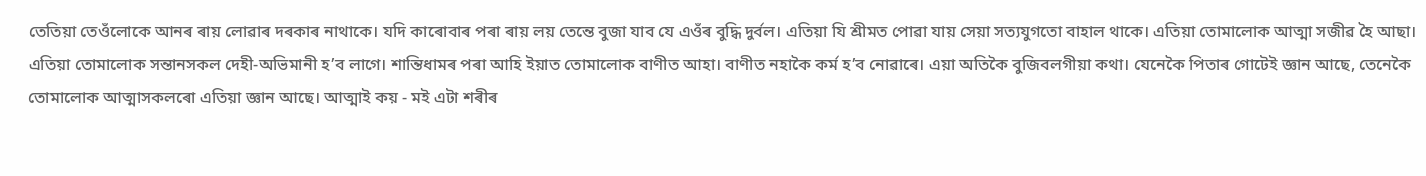তেতিয়া তেওঁলোকে আনৰ ৰায় লোৱাৰ দৰকাৰ নাথাকে। যদি কাৰোবাৰ পৰা ৰায় লয় তেন্তে বুজা যাব যে এওঁৰ বুদ্ধি দুৰ্বল। এতিয়া যি শ্ৰীমত পোৱা যায় সেয়া সত্যযুগতো বাহাল থাকে। এতিয়া তোমালোক আত্মা সজীৱ হৈ আছা। এতিয়া তোমালোক সন্তানসকল দেহী-অভিমানী হ’ব লাগে। শান্তিধামৰ পৰা আহি ইয়াত তোমালোক বাণীত আহা। বাণীত নহাকৈ কৰ্ম হ’ব নোৱাৰে। এয়া অতিকৈ বুজিবলগীয়া কথা। যেনেকৈ পিতাৰ গোটেই জ্ঞান আছে, তেনেকৈ তোমালোক আত্মাসকলৰো এতিয়া জ্ঞান আছে। আত্মাই কয় - মই এটা শৰীৰ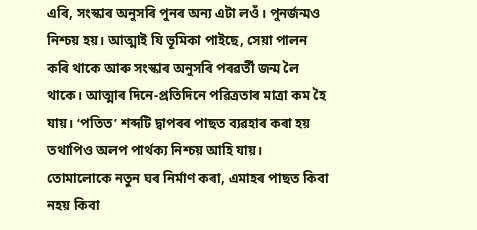এৰি, সংস্কাৰ অনুসৰি পুনৰ অন্য এটা লওঁ। পুনৰ্জন্মও নিশ্চয় হয়। আত্মাই যি ভূমিকা পাইছে, সেয়া পালন কৰি থাকে আৰু সংস্কাৰ অনুসৰি পৰৱৰ্তী জন্ম লৈ থাকে। আত্মাৰ দিনে-প্ৰতিদিনে পৱিত্ৰতাৰ মাত্ৰা কম হৈ যায়। ‘পতিত’ শব্দটি দ্বাপৰৰ পাছত ব্যৱহাৰ কৰা হয় তথাপিও অলপ পাৰ্থক্য নিশ্চয় আহি যায়। তোমালোকে নতুন ঘৰ নিৰ্মাণ কৰা, এমাহৰ পাছত কিবা নহয় কিবা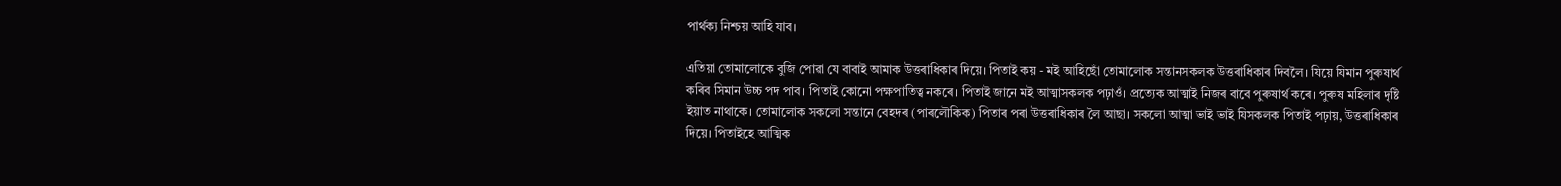পাৰ্থক্য নিশ্চয় আহি যাব।

এতিয়া তোমালোকে বুজি পোৱা যে বাবাই আমাক উত্তৰাধিকাৰ দিয়ে। পিতাই কয় - মই আহিছোঁ তোমালোক সন্তানসকলক উত্তৰাধিকাৰ দিবলৈ। যিয়ে যিমান পুৰুষাৰ্থ কৰিব সিমান উচ্চ পদ পাব। পিতাই কোনো পক্ষপাতিত্ব নকৰে। পিতাই জানে মই আত্মাসকলক পঢ়াওঁ। প্ৰত্যেক আত্মাই নিজৰ বাবে পুৰুষাৰ্থ কৰে। পুৰুষ মহিলাৰ দৃষ্টি ইয়াত নাথাকে। তোমালোক সকলো সন্তানে বেহদৰ (পাৰলৌকিক) পিতাৰ পৰা উত্তৰাধিকাৰ লৈ আছা। সকলো আত্মা ভাই ভাই যিসকলক পিতাই পঢ়ায়, উত্তৰাধিকাৰ দিয়ে। পিতাইহে আত্মিক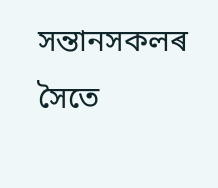সন্তানসকলৰ সৈতে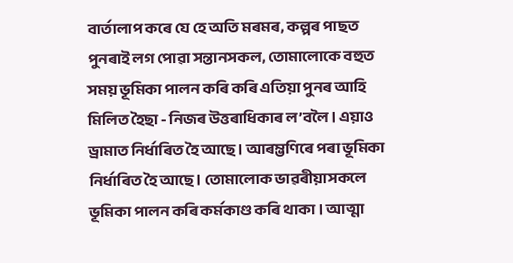বাৰ্তালাপ কৰে যে হে অতি মৰমৰ, কল্পৰ পাছত পুনৰাই লগ পোৱা সন্তানসকল, তোমালোকে বহুত সময় ভূমিকা পালন কৰি কৰি এতিয়া পুনৰ আহি মিলিত হৈছা - নিজৰ উত্তৰাধিকাৰ ল’বলৈ। এয়াও ড্ৰামাত নিৰ্ধাৰিত হৈ আছে। আৰম্ভণিৰে পৰা ভূমিকা নিৰ্ধাৰিত হৈ আছে। তোমালোক ভাৱৰীয়াসকলে ভূমিকা পালন কৰি কৰ্মকাণ্ড কৰি থাকা। আত্মা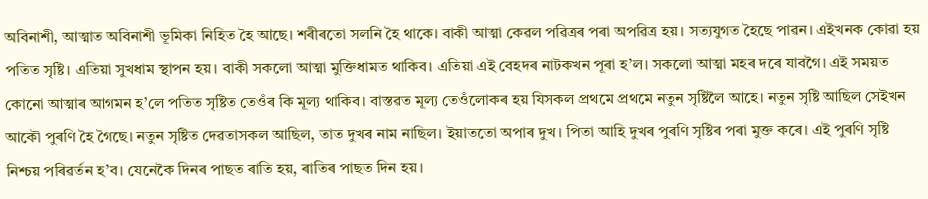অবিনাশী, আত্মাত অবিনাশী ভূমিকা নিহিত হৈ আছে। শৰীৰতো সলনি হৈ থাকে। বাকী আত্মা কেৱল পৱিত্ৰৰ পৰা অপৱিত্ৰ হয়। সত্যযুগত হৈছে পাৱন। এইখনক কোৱা হয় পতিত সৃষ্টি। এতিয়া সুখধাম স্থাপন হয়। বাকী সকলো আত্মা মুক্তিধামত থাকিব। এতিয়া এই বেহদৰ নাটকখন পূৰা হ’ল। সকলো আত্মা মহৰ দৰে যাবগৈ। এই সময়ত কোনো আত্মাৰ আগমন হ’লে পতিত সৃষ্টিত তেওঁৰ কি মূল্য থাকিব। বাস্তৱত মূল্য তেওঁলোকৰ হয় যিসকল প্ৰথমে প্ৰথমে নতুন সৃষ্টিলৈ আহে। নতুন সৃষ্টি আছিল সেইখন আকৌ পুৰণি হৈ গৈছে। নতুন সৃষ্টিত দেৱতাসকল আছিল, তাত দুখৰ নাম নাছিল। ইয়াততো অপাৰ দুখ। পিতা আহি দুখৰ পুৰণি সৃষ্টিৰ পৰা মুক্ত কৰে। এই পুৰণি সৃষ্টি নিশ্চয় পৰিৱৰ্তন হ’ব। যেনেকৈ দিনৰ পাছত ৰাতি হয়, ৰাতিৰ পাছত দিন হয়।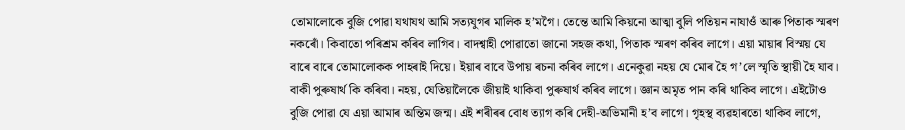তোমালোকে বুজি পোৱা যথাযথ আমি সত্যযুগৰ মালিক হ’মগৈ। তেন্তে আমি কিয়নো আত্মা বুলি পতিয়ন নাযাওঁ আৰু পিতাক স্মৰণ নকৰোঁ। কিবাতো পৰিশ্ৰম কৰিব লাগিব। বাদশ্বাহী পোৱাতো জানো সহজ কথা, পিতাক স্মৰণ কৰিব লাগে। এয়া মায়াৰ বিস্ময় যে বাৰে বাৰে তোমালোকক পাহৰাই দিয়ে। ইয়াৰ বাবে উপায় ৰচনা কৰিব লাগে। এনেকুৱা নহয় যে মোৰ হৈ গ’লে স্মৃতি স্থায়ী হৈ যাব। বাকী পুৰুষাৰ্থ কি কৰিবা। নহয়, যেতিয়ালৈকে জীয়াই থাকিবা পুৰুষাৰ্থ কৰিব লাগে। জ্ঞান অমৃত পান কৰি থাকিব লাগে। এইটোও বুজি পোৱা যে এয়া আমাৰ অন্তিম জন্ম। এই শৰীৰৰ বোধ ত্যাগ কৰি দেহী-অভিমানী হ’ব লাগে। গৃহস্থ ব্যৱহাৰতো থাকিব লাগে,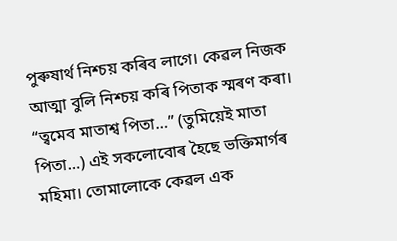পুৰুষাৰ্থ নিশ্চয় কৰিব লাগে। কেৱল নিজক আত্মা বুলি নিশ্চয় কৰি পিতাক স্মৰণ কৰা। “ত্বমেব মাতাশ্ব পিতা…” (তুমিয়েই মাতা পিতা…) এই সকলোবোৰ হৈছে ভক্তিমাৰ্গৰ মহিমা। তোমালোকে কেৱল এক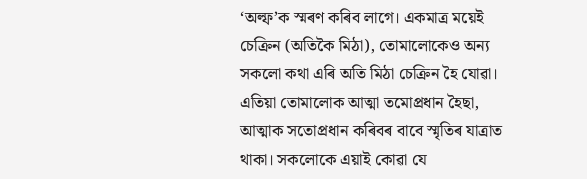‘অল্ফ’ক স্মৰণ কৰিব লাগে। একমাত্ৰ ময়েই চেক্ৰিন (অতিকৈ মিঠা), তোমালোকেও অন্য সকলো কথা এৰি অতি মিঠা চেক্ৰিন হৈ যোৱা। এতিয়া তোমালোক আত্মা তমোপ্ৰধান হৈছা, আত্মাক সতোপ্ৰধান কৰিবৰ বাবে স্মৃতিৰ যাত্ৰাত থাকা। সকলোকে এয়াই কোৱা যে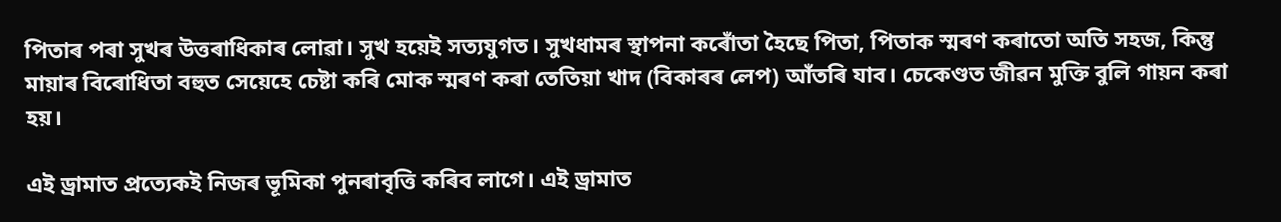পিতাৰ পৰা সুখৰ উত্তৰাধিকাৰ লোৱা। সুখ হয়েই সত্যযুগত। সুখধামৰ স্থাপনা কৰোঁতা হৈছে পিতা, পিতাক স্মৰণ কৰাতো অতি সহজ, কিন্তু মায়াৰ বিৰোধিতা বহুত সেয়েহে চেষ্টা কৰি মোক স্মৰণ কৰা তেতিয়া খাদ (বিকাৰৰ লেপ) আঁতৰি যাব। চেকেণ্ডত জীৱন মুক্তি বুলি গায়ন কৰা হয়।

এই ড্ৰামাত প্ৰত্যেকই নিজৰ ভূমিকা পুনৰাবৃত্তি কৰিব লাগে। এই ড্ৰামাত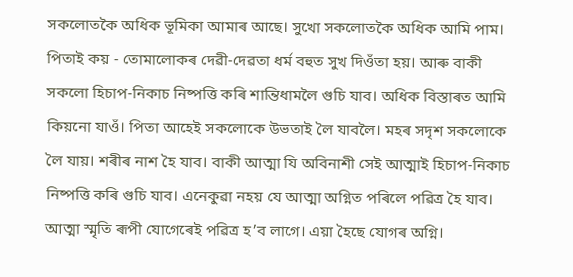সকলোতকৈ অধিক ভূমিকা আমাৰ আছে। সুখো সকলোতকৈ অধিক আমি পাম। পিতাই কয় - তোমালোকৰ দেৱী-দেৱতা ধৰ্ম বহুত সুখ দিওঁতা হয়। আৰু বাকী সকলো হিচাপ-নিকাচ নিষ্পত্তি কৰি শান্তিধামলৈ গুচি যাব। অধিক বিস্তাৰত আমি কিয়নো যাওঁ। পিতা আহেই সকলোকে উভতাই লৈ যাবলৈ। মহৰ সদৃশ সকলোকে লৈ যায়। শৰীৰ নাশ হৈ যাব। বাকী আত্মা যি অবিনাশী সেই আত্মাই হিচাপ-নিকাচ নিষ্পত্তি কৰি গুচি যাব। এনেকুৱা নহয় যে আত্মা অগ্নিত পৰিলে পৱিত্ৰ হৈ যাব। আত্মা স্মৃতি ৰূপী যোগেৰেই পৱিত্ৰ হ’ব লাগে। এয়া হৈছে যোগৰ অগ্নি।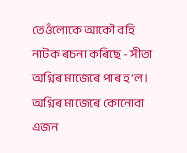তেওঁলোকে আকৌ বহি নাটক ৰচনা কৰিছে - সীতা অগ্নিৰ মাজেৰে পাৰ হ’ল। অগ্নিৰ মাজেৰে কোনোবা এজন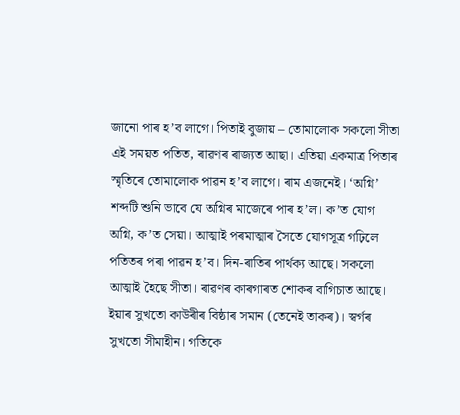জানো পাৰ হ’ব লাগে। পিতাই বুজায় – তোমালোক সকলো সীতা এই সময়ত পতিত, ৰাৱণৰ ৰাজ্যত আছা। এতিয়া একমাত্ৰ পিতাৰ স্মৃতিৰে তোমালোক পাৱন হ’ব লাগে। ৰাম এজনেই। ‘অগ্নি’ শব্দটি শুনি ভাবে যে অগ্নিৰ মাজেৰে পাৰ হ’ল। ক’ত যোগ অগ্নি, ক’ত সেয়া। আত্মাই পৰমাত্মাৰ সৈতে যোগসূত্ৰ গঢ়িলে পতিতৰ পৰা পাৱন হ’ব। দিন-ৰাতিৰ পাৰ্থক্য আছে। সকলো আত্মাই হৈছে সীতা। ৰাৱণৰ কাৰগাৰত শোকৰ বাগিচাত আছে। ইয়াৰ সুখতো কাউৰীৰ বিষ্ঠাৰ সমান (তেনেই তাকৰ)। স্বৰ্গৰ সুখতো সীমাহীন। গতিকে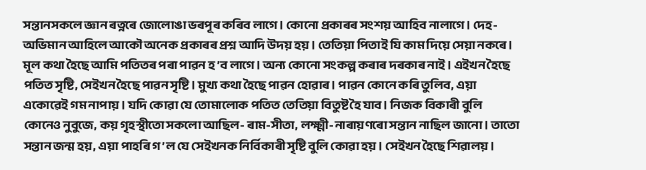সন্তানসকলে জ্ঞান ৰত্নৰে জোলোঙা ভৰপূৰ কৰিব লাগে। কোনো প্ৰকাৰৰ সংশয় আহিব নালাগে। দেহ-অভিমান আহিলে আকৌ অনেক প্ৰকাৰৰ প্ৰশ্ন আদি উদয় হয়। তেতিয়া পিতাই যি কাম দিয়ে সেয়া নকৰে। মূল কথা হৈছে আমি পতিতৰ পৰা পাৱন হ’ব লাগে। অন্য কোনো সংকল্প কৰাৰ দৰকাৰ নাই। এইখন হৈছে পতিত সৃষ্টি, সেইখন হৈছে পাৱন সৃষ্টি। মুখ্য কথা হৈছে পাৱন হোৱাৰ। পাৱন কোনে কৰি তুলিব, এয়া একোৱেই গম নাপায়। যদি কোৱা যে তোমালোক পতিত তেতিয়া বিতুষ্ট হৈ যাব। নিজক বিকাৰী বুলি কোনেও নুবুজে, কয় গৃহস্থীতো সকলো আছিল- ৰাম-সীতা, লক্ষ্মী-নাৰায়ণৰো সন্তান নাছিল জানো। তাতো সন্তান জন্ম হয়, এয়া পাহৰি গ’ল যে সেইখনক নিৰ্বিকাৰী সৃষ্টি বুলি কোৱা হয়। সেইখন হৈছে শিৱালয়।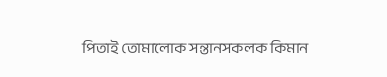পিতাই তোমালোক সন্তানসকলক কিমান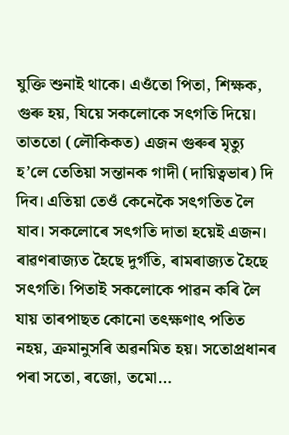যুক্তি শুনাই থাকে। এওঁতো পিতা, শিক্ষক, গুৰু হয়, যিয়ে সকলোকে সৎগতি দিয়ে। তাততো (লৌকিকত) এজন গুৰুৰ মৃত্যু হ’লে তেতিয়া সন্তানক গাদী (দায়িত্বভাৰ) দি দিব। এতিয়া তেওঁ কেনেকৈ সৎগতিত লৈ যাব। সকলোৰে সৎগতি দাতা হয়েই এজন। ৰাৱণৰাজ্যত হৈছে দুৰ্গতি, ৰামৰাজ্যত হৈছে সৎগতি। পিতাই সকলোকে পাৱন কৰি লৈ যায় তাৰপাছত কোনো তৎক্ষণাৎ পতিত নহয়, ক্ৰমানুসৰি অৱনমিত হয়। সতোপ্ৰধানৰ পৰা সতো, ৰজো, তমো…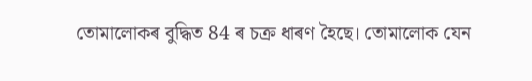তোমালোকৰ বুদ্ধিত 84 ৰ চক্ৰ ধাৰণ হৈছে। তোমালোক যেন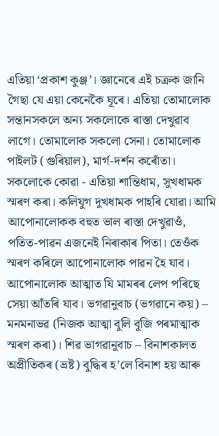এতিয়া ‘প্ৰকাশ কুঞ্জ’। জ্ঞানেৰে এই চক্ৰক জানি গৈছা যে এয়া কেনেকৈ ঘূৰে। এতিয়া তোমালোক সন্তানসকলে অন্য সকলোকে ৰাস্তা দেখুৱাব লাগে। তোমালোক সকলো সেনা। তোমালোক পাইলট (গুৰিয়াল), মাৰ্গ-দৰ্শন কৰোঁতা। সকলোকে কোৱা - এতিয়া শান্তিধাম, সুখধামক স্মৰণ কৰা। কলিযুগ দুখধামক পাহৰি যোৱা। আমি আপোনালোকক বহুত ভাল ৰাস্তা দেখুৱাওঁ, পতিত-পাৱন এজনেই নিৰাকাৰ পিতা। তেওঁক স্মৰণ কৰিলে আপোনালোক পাৱন হৈ যাব। আপোনালোক আত্মাত যি মামৰৰ লেপ পৰিছে সেয়া আঁতৰি যাব। ভগৱানুবাচ (ভগৱানে কয়) – মনমনাভৱ (নিজক আত্মা বুলি বুজি পৰমাত্মাক স্মৰণ কৰা)। শিৱ ভাগৱানুবাচ – বিনাশকালত অপ্ৰীতিকৰ (ভ্ৰষ্ট) বুদ্ধিৰ হ’লে বিনাশ হয় আৰু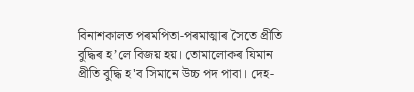বিনাশকালত পৰমপিতা-পৰমাত্মাৰ সৈতে প্রীতি বুদ্ধিৰ হ’লে বিজয় হয়। তোমালোকৰ যিমান প্রীতি বুদ্ধি হ'ব সিমানে উচ্চ পদ পাবা। দেহ-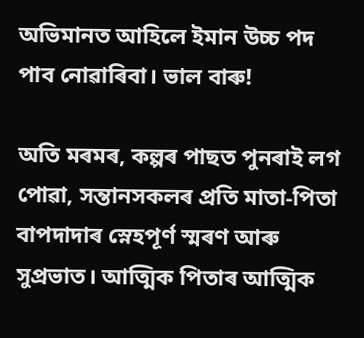অভিমানত আহিলে ইমান উচ্চ পদ পাব নোৱাৰিবা। ভাল বাৰু!

অতি মৰমৰ, কল্পৰ পাছত পুনৰাই লগ পোৱা, সন্তানসকলৰ প্ৰতি মাতা-পিতা বাপদাদাৰ স্নেহপূৰ্ণ স্মৰণ আৰু সুপ্ৰভাত। আত্মিক পিতাৰ আত্মিক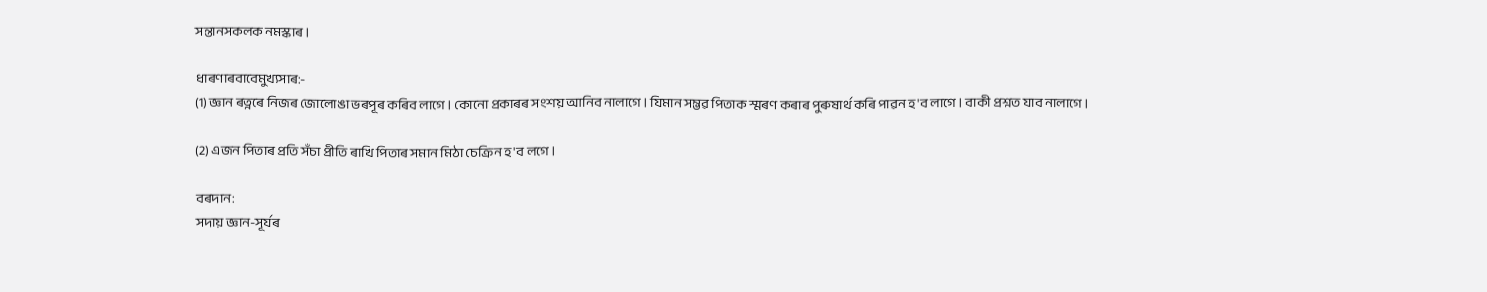সন্তানসকলক নমস্কাৰ।

ধাৰণাৰবাবেমুখ্যসাৰ:-
(1) জ্ঞান ৰত্নৰে নিজৰ জোলোঙা ভৰপূৰ কৰিব লাগে। কোনো প্ৰকাৰৰ সংশয় আনিব নালাগে। যিমান সম্ভৱ পিতাক স্মৰণ কৰাৰ পুৰুষাৰ্থ কৰি পাৱন হ'ব লাগে। বাকী প্ৰশ্নত যাব নালাগে।

(2) এজন পিতাৰ প্ৰতি সঁচা প্রীতি ৰাখি পিতাৰ সমান মিঠা চেক্ৰিন হ'ব লগে।

বৰদান:
সদায় জ্ঞান-সূৰ্যৰ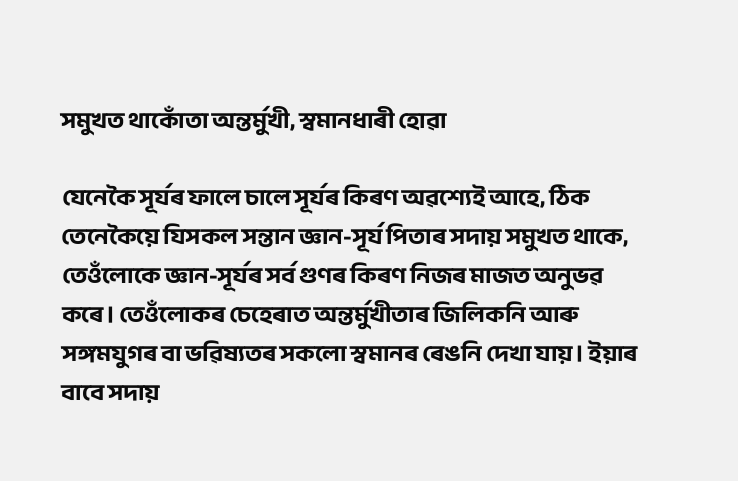সমুখত থাকোঁতা অন্তৰ্মুখী, স্বমানধাৰী হোৱা

যেনেকৈ সূৰ্যৰ ফালে চালে সূৰ্যৰ কিৰণ অৱশ্যেই আহে, ঠিক তেনেকৈয়ে যিসকল সন্তান জ্ঞান-সূৰ্য পিতাৰ সদায় সমুখত থাকে, তেওঁলোকে জ্ঞান-সূৰ্যৰ সৰ্ব গুণৰ কিৰণ নিজৰ মাজত অনুভৱ কৰে। তেওঁলোকৰ চেহেৰাত অন্তৰ্মুখীতাৰ জিলিকনি আৰু সঙ্গমযুগৰ বা ভৱিষ্যতৰ সকলো স্বমানৰ ৰেঙনি দেখা যায়। ইয়াৰ বাবে সদায়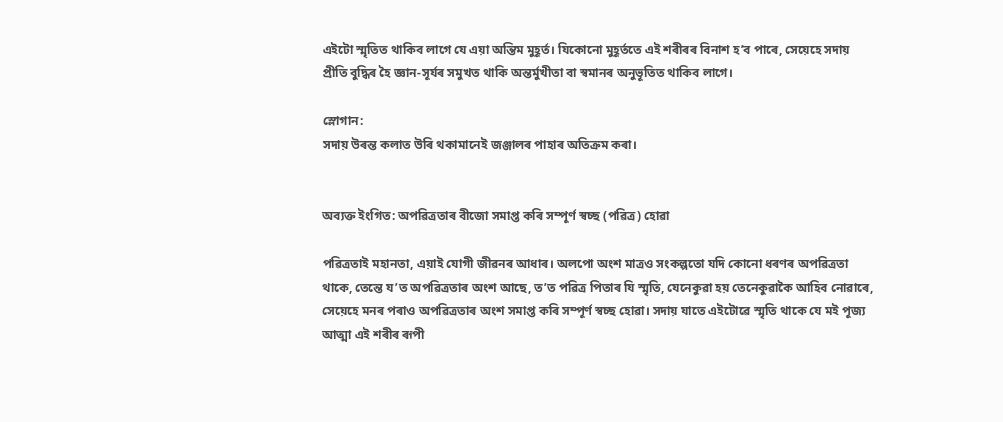এইটো স্মৃতিত থাকিব লাগে যে এয়া অন্তিম মুহূৰ্ত। যিকোনো মুহূৰ্ততে এই শৰীৰৰ বিনাশ হ’ব পাৰে, সেয়েহে সদায় প্ৰীতি বুদ্ধিৰ হৈ জ্ঞান-সূৰ্যৰ সমুখত থাকি অন্তৰ্মুখীতা বা স্বমানৰ অনুভূতিত থাকিব লাগে।

স্লোগান:
সদায় উৰন্ত কলাত উৰি থকামানেই জঞ্জালৰ পাহাৰ অতিক্ৰম কৰা।


অব্যক্ত ইংগিত: অপৱিত্ৰতাৰ বীজো সমাপ্ত কৰি সম্পূৰ্ণ স্বচ্ছ (পৱিত্ৰ) হোৱা

পৱিত্ৰতাই মহানতা, এয়াই যোগী জীৱনৰ আধাৰ। অলপো অংশ মাত্ৰও সংকল্পতো যদি কোনো ধৰণৰ অপৱিত্ৰতা থাকে, তেন্তে য’ত অপৱিত্ৰতাৰ অংশ আছে, ত’ত পৱিত্ৰ পিতাৰ যি স্মৃতি, যেনেকুৱা হয় তেনেকুৱাকৈ আহিব নোৱাৰে, সেয়েহে মনৰ পৰাও অপৱিত্ৰতাৰ অংশ সমাপ্ত কৰি সম্পূৰ্ণ স্বচ্ছ হোৱা। সদায় যাতে এইটোৱে স্মৃতি থাকে যে মই পূজ্য আত্মা এই শৰীৰ ৰূপী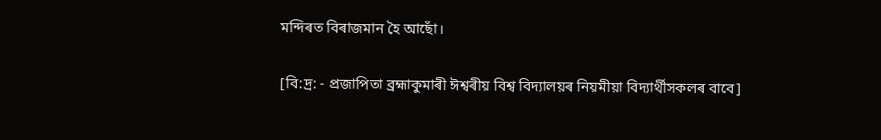মন্দিৰত বিৰাজমান হৈ আছোঁ।

[বি:দ্ৰ: - প্ৰজাপিতা ব্ৰহ্মাকুমাৰী ঈশ্বৰীয় বিশ্ব বিদ্যালয়ৰ নিয়মীয়া বিদ্যাৰ্থীসকলৰ বাবে]